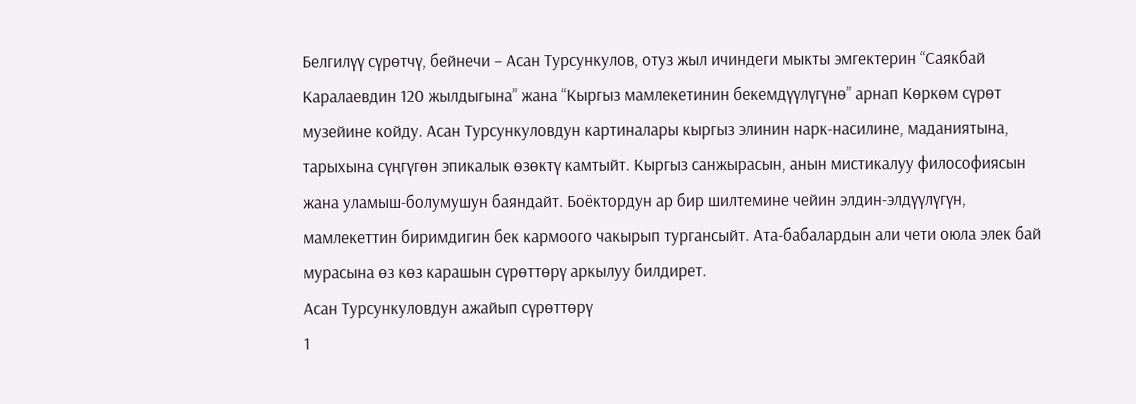Белгилүү сүрөтчү, бейнечи – Асан Турсункулов, отуз жыл ичиндеги мыкты эмгектерин “Саякбай Каралаевдин 120 жылдыгына” жана “Кыргыз мамлекетинин бекемдүүлүгүнө” арнап Көркөм сүрөт музейине койду. Асан Турсункуловдун картиналары кыргыз элинин нарк-насилине, маданиятына, тарыхына сүңгүгөн эпикалык өзөктү камтыйт. Кыргыз санжырасын, анын мистикалуу философиясын жана уламыш-болумушун баяндайт. Боёктордун ар бир шилтемине чейин элдин-элдүүлүгүн, мамлекеттин биримдигин бек кармоого чакырып тургансыйт. Ата-бабалардын али чети оюла элек бай мурасына өз көз карашын сүрөттөрү аркылуу билдирет.
Асан Турсункуловдун ажайып сүрөттөрү
1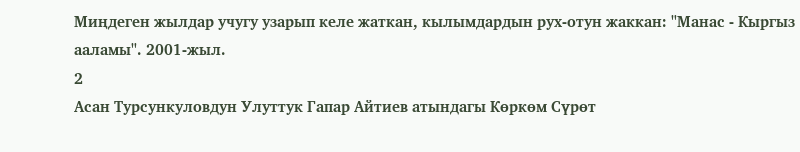Миңдеген жылдар учугу узарып келе жаткан, кылымдардын рух-отун жаккан: "Манас - Кыргыз ааламы". 2001-жыл.
2
Асан Турсункуловдун Улуттук Гапар Айтиев атындагы Көркөм Сүрөт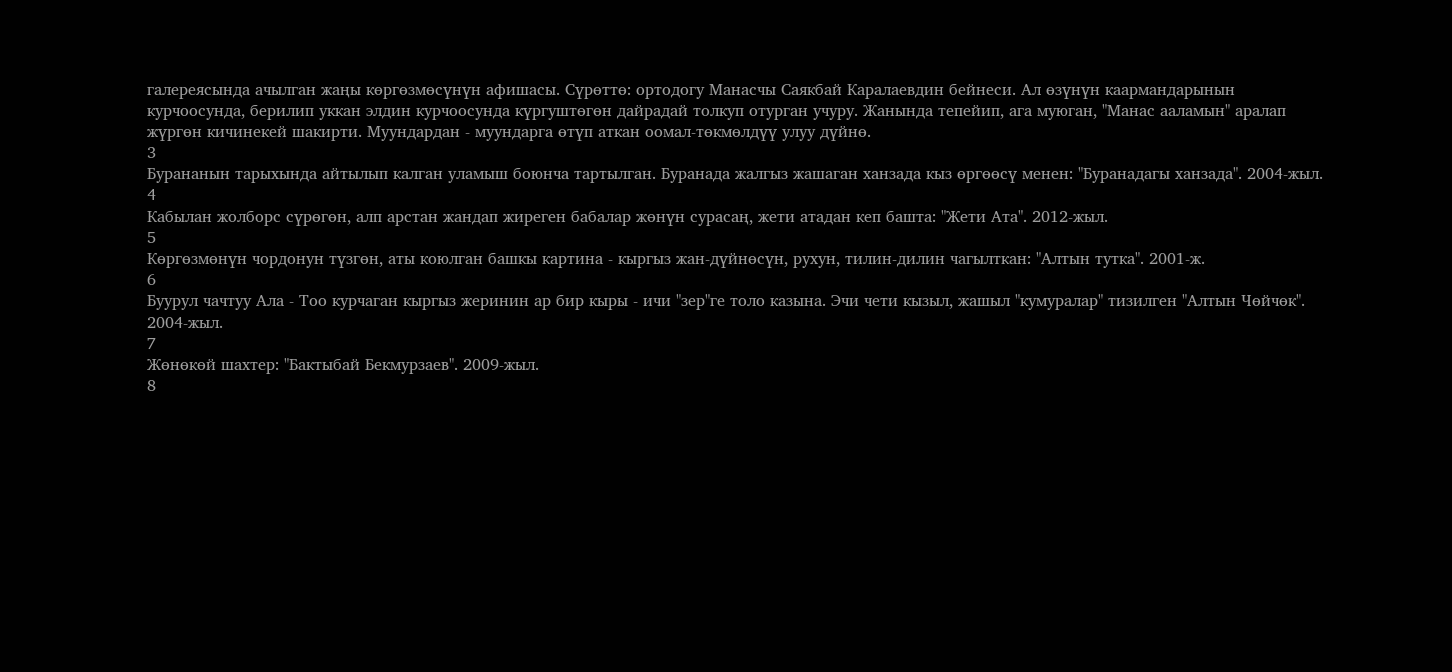галереясында ачылган жаңы көргөзмөсүнүн афишасы. Сүрөттө: ортодогу Манасчы Саякбай Каралаевдин бейнеси. Ал өзүнүн каармандарынын курчоосунда, берилип уккан элдин курчоосунда күргуштөгөн дайрадай толкуп отурган учуру. Жанында тепейип, ага муюган, "Манас ааламын" аралап жүргөн кичинекей шакирти. Муундардан - муундарга өтүп аткан оомал-төкмөлдүү улуу дүйнө.
3
Бурананын тарыхында айтылып калган уламыш боюнча тартылган. Буранада жалгыз жашаган ханзада кыз өргөөсү менен: "Буранадагы ханзада". 2004-жыл.
4
Кабылан жолборс сүрөгөн, алп арстан жандап жиреген бабалар жөнүн сурасаң, жети атадан кеп башта: "Жети Ата". 2012-жыл.
5
Көргөзмөнүн чордонун түзгөн, аты коюлган башкы картина - кыргыз жан-дүйнөсүн, рухун, тилин-дилин чагылткан: "Алтын тутка". 2001-ж.
6
Буурул чачтуу Ала - Тоо курчаган кыргыз жеринин ар бир кыры - ичи "зер"ге толо казына. Эчи чети кызыл, жашыл "кумуралар" тизилген "Алтын Чөйчөк". 2004-жыл.
7
Жөнөкөй шахтер: "Бактыбай Бекмурзаев". 2009-жыл.
8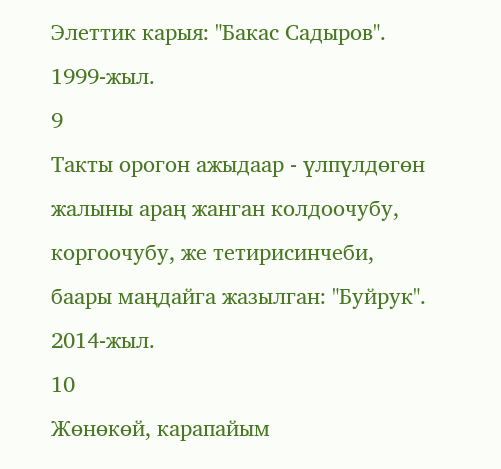Элеттик карыя: "Бакас Садыров". 1999-жыл.
9
Такты орогон ажыдаар - үлпүлдөгөн жалыны араң жанган колдоочубу, коргоочубу, же тетирисинчеби, баары маңдайга жазылган: "Буйрук". 2014-жыл.
10
Жөнөкөй, карапайым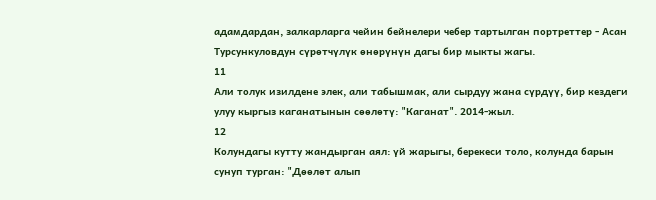адамдардан, залкарларга чейин бейнелери чебер тартылган портреттер - Асан Турсункуловдун сүрөтчүлүк өнөрүнүн дагы бир мыкты жагы.
11
Али толук изилдене элек, али табышмак, али сырдуу жана сүрдүү, бир кездеги улуу кыргыз каганатынын сөөлөтү: "Каганат". 2014-жыл.
12
Колундагы кутту жандырган аял: үй жарыгы, берекеси толо, колунда барын сунуп турган: "Дөөлөт алып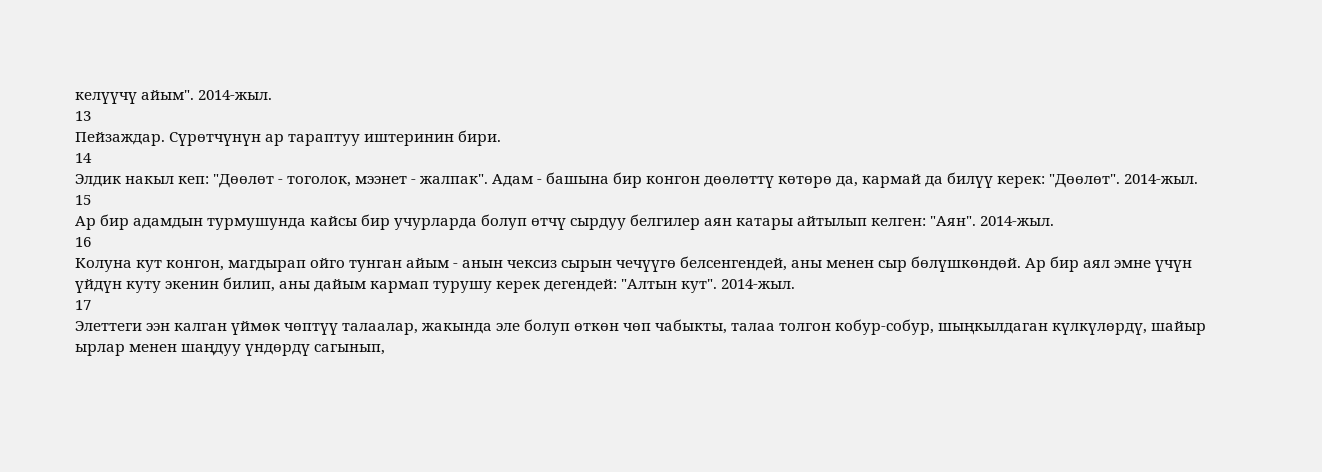келүүчү айым". 2014-жыл.
13
Пейзаждар. Сүрөтчүнүн ар тараптуу иштеринин бири.
14
Элдик накыл кеп: "Дөөлөт - тоголок, мээнет - жалпак". Адам - башына бир конгон дөөлөттү көтөрө да, кармай да билүү керек: "Дөөлөт". 2014-жыл.
15
Ар бир адамдын турмушунда кайсы бир учурларда болуп өтчү сырдуу белгилер аян катары айтылып келген: "Аян". 2014-жыл.
16
Колуна кут конгон, магдырап ойго тунган айым - анын чексиз сырын чечүүгө белсенгендей, аны менен сыр бөлүшкөндөй. Ар бир аял эмне үчүн үйдүн куту экенин билип, аны дайым кармап турушу керек дегендей: "Алтын кут". 2014-жыл.
17
Элеттеги ээн калган үймөк чөптүү талаалар, жакында эле болуп өткөн чөп чабыкты, талаа толгон кобур-собур, шыңкылдаган күлкүлөрдү, шайыр ырлар менен шаңдуу үндөрдү сагынып,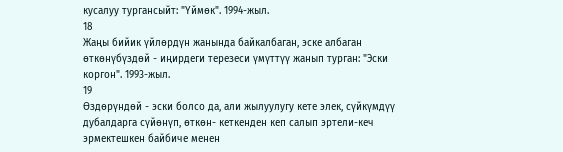кусалуу тургансыйт: "Үймөк". 1994-жыл.
18
Жаңы бийик үйлөрдүн жанында байкалбаган, эске албаган өткөнүбүздөй - иңирдеги терезеси үмүттүү жанып турган: "Эски коргон". 1993-жыл.
19
Өздөрүндөй - эски болсо да, али жылуулугу кете элек, сүйкүмдүү дубалдарга сүйөнүп, өткөн- кеткенден кеп салып эртели-кеч эрмектешкен байбиче менен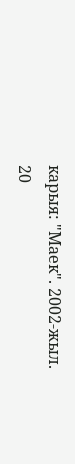карыя: "Маек". 2002-жыл.
20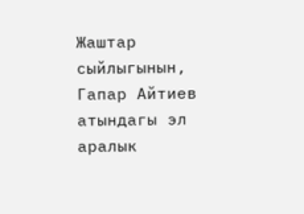Жаштар сыйлыгынын, Гапар Айтиев атындагы эл аралык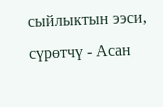сыйлыктын ээси, сүрөтчү - Асан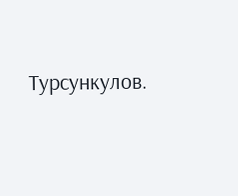Турсункулов.